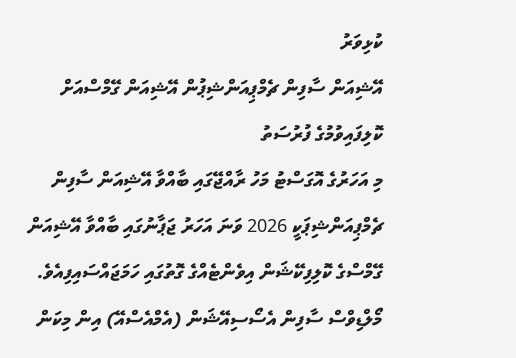ކުޅިވަރު
އޭޝިއަން ސާފިން ޗެމްޕިއަންޝިޕުން އޭޝިއަން ގޭމްސްއަށް ކޮލިފައިވުމުގެ ފުރުސަތު
މި އަހަރުގެ އޮގަސްޓު މަހު ރާއްޖޭގައި ބާއްވާ އޭޝިއަން ސާފިން ޗެމްޕިއަންޝިޕަކީ 2026 ވަނަ އަހަރު ޖަޕާނުގައި ބާއްވާ އޭޝިއަން ގޭމްސްގެ ކޮލިފިކޭޝަން އިވެންޓެއްގެ ގޮތުގައި ހަމަޖައްސައިފިއެވެ.
މޯލްޑިވްސް ސާފިން އެސޯސިއޭޝަން (އެމްއެސްއޭ) އިން މިކަން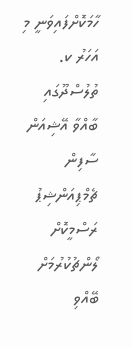ހާމަކޮށްފައިވަނީ މި އަހަރު ކ. ތުލުސްދޫގައި ބާއްވާ އޭޝިއަން ސާފިން ޗެމްޕިއަންޝިޕު ރަސްމީކޮށް ލޯންޗުކުރުމަށް ބޭއްވި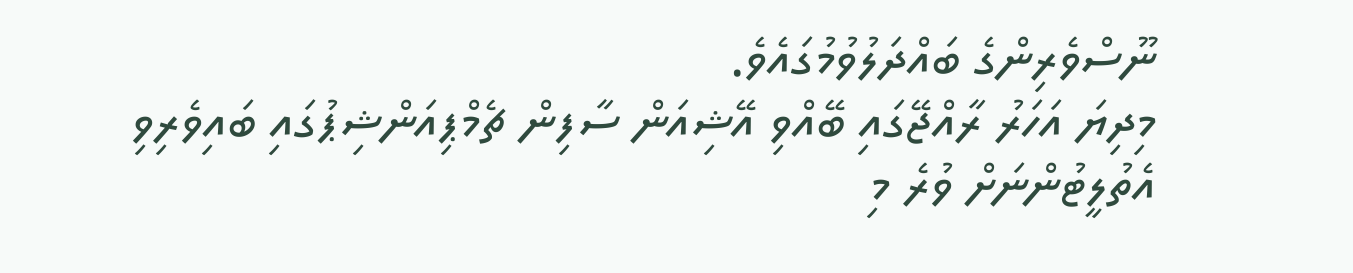ނޫސްވެރިންގެ ބައްދަލުވުމުގައެވެ.
މިދިޔަ އަހަރު ރާއްޖޭގައި ބޭއްވި އޭޝިއަން ސާފިން ޗެމްޕިއަންޝިޕުގައި ބައިވެރިވި އެތުލީޓުންނަށް ވުރެ މި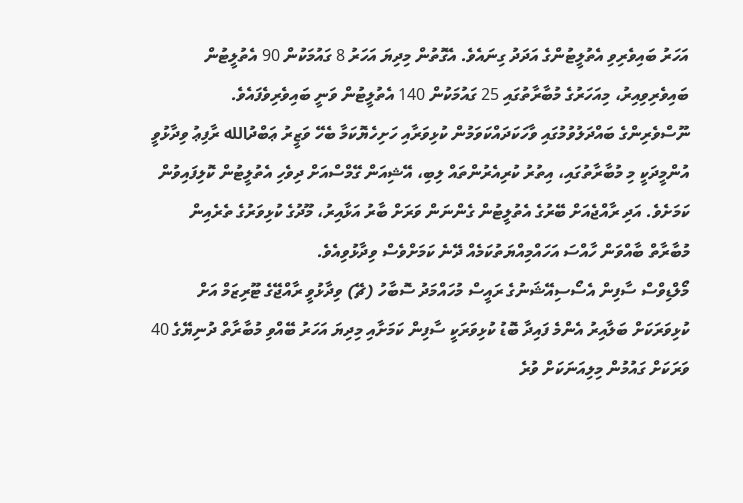އަހަރު ބައިވެރިވި އެތުލީޓުންގެ އަދަދު ގިނައެވެ. އެގޮތުން މިދިޔަ އަހަރު 8 ގައުމަކުން 90 އެތުލީޓުން ބައިވެރިވިއިރު، މިއަހަރުގެ މުބާރާތުގައި 25 ގައުމަކުން 140 އެތުލީޓުން ވަނީ ބައިވެރިވެފައެވެ.
ނޫސްވެރިންގެ ބައްދަލުވުމުގައި ވާހަކަދައްކަވަމުން ކުޅިވަރާއި ހަށިހެޔޮކަމާ ބެހޭ ވަޒީރު ޢަބްދުالله ރާފިޢު ވިދާޅުވީ އުންމީދަކީ މި މުބާރާތުގައި، އިތުރު ކުރިއެރުންތައް ލިބި، އޭޝިއަން ގޭމްސްއަށް ދިވެހި އެތުލީޓުން ކޮލިފައިވުން ކަމަށެވެ. އަދި ރާއްޖެއަށް ބޭރުގެ އެތުލީޓުން ގެންނަން ވަރަށް ބާރު އަޅާއިރު، މޫދުގެ ކުޅިވަރުގެ ތެރެއިން މުބާރާތް ބާއްވަން ހާއްސަ އަހައްމިއްޔަތުކަމެއް ދޭނެ ކަމަށްވެސް ވިދާޅުވިއެވެ.
މޯލްޑިވްސް ސާފިން އެސޯސިއޭޝަނުގެ ރައީސް މުހައްމަދު ސޮބާހު (ޗޭ) ވިދާޅުވީ ރާއްޖޭގެ ޓޫރިޒަމް އަށް ކުޅިވަރަކަށް ބަލާއިރު އެންމެ ފައިދާ ބޮޑު ކުޅިވަރަކީ ސާފިން ކަމަށާއި މިދިޔަ އަހަރު ބޭއްވި މުބާރާތް ދުނިޔޭގެ 40 ވަރަކަށް ގައުމުން މިލިއަނަކަށް ވުރެ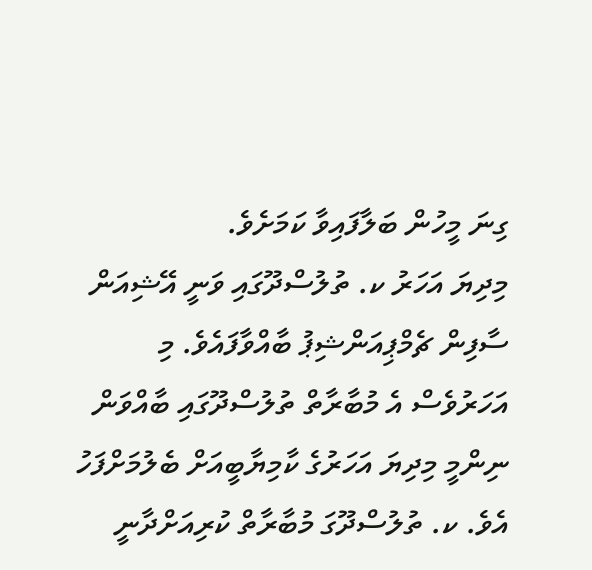ގިނަ މީހުން ބަލާފައިވާ ކަމަށެވެ.
މިދިޔަ އަހަރު ކ. ތުލުސްދޫގައި ވަނީ އޭޝިއަން ސާފިން ޗެމްޕިއަންޝިޕު ބާއްވާފައެވެ. މި އަހަރުވެސް އެ މުބާރާތް ތުލުސްދޫގައި ބާއްވަން ނިންމީ މިދިޔަ އަހަރުގެ ކާމިޔާބީއަށް ބެލުމަށްފަހު އެވެ. ކ. ތުލުސްދޫގަ މުބާރާތް ކުރިއަށްދާނީ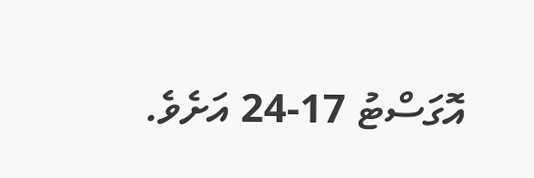އޮގަސްޓު 17-24 އަށެވެ.